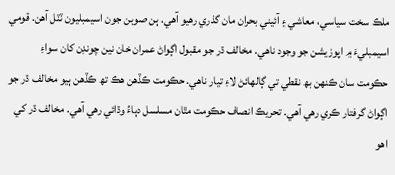ملڪ سخت سياسي، معاشي ۽ آئيني بحران مان گذري رھيو آھي. ٻن صوبن جون اسيمبليون ٽٽل آھن. قومي اسيمبليءَ ۾ اپوزيشن جو وجود ناھي. مخالف ڌر جو مقبول اڳواڻ عمران خان نين چونڊن کان سواءِ حڪومت سان ڪنھن بھ نقطي تي ڳالھائڻ لاءِ تيار ناھي. حڪومت ڪڏھن ھڪ تھ ڪڏھن ٻيو مخالف ڌر جو اڳواڻ گرفتار ڪري رھي آھي. تحريڪ انصاف حڪومت مٿان مسلسل دٻاءُ وڌائي رھي آھي. مخالف ڌر کي اھو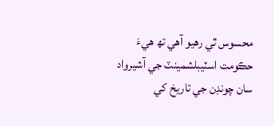محسوس ٿي رھيو آھي تھ ھيءَ حڪومت اسٽيبلشمينٽ جي آشيرواد سان چونڊن جي تاريخ کي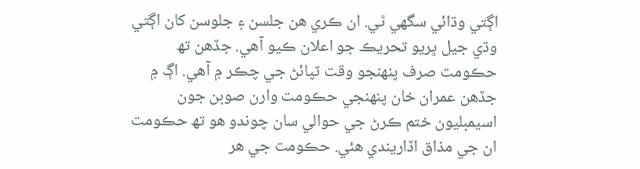اڳتي وڌائي سگھي ٿي. ان ڪري ھن جلسن ۽ جلوسن کان اڳتي وڌي جيل ڀريو تحريڪ جو اعلان ڪيو آھي. جڏھن تھ حڪومت صرف پنھنجو وقت ٽپائڻ جي چڪر ۾ آھي. اڳ ۾ جڏھن عمران خان پنھنجي حڪومت وارن صوبن جون اسيمبليون ختم ڪرڻ جي حوالي سان چوندو ھو تھ حڪومت ان جي مذاق اڏاريندي ھئي. حڪومت جي ھر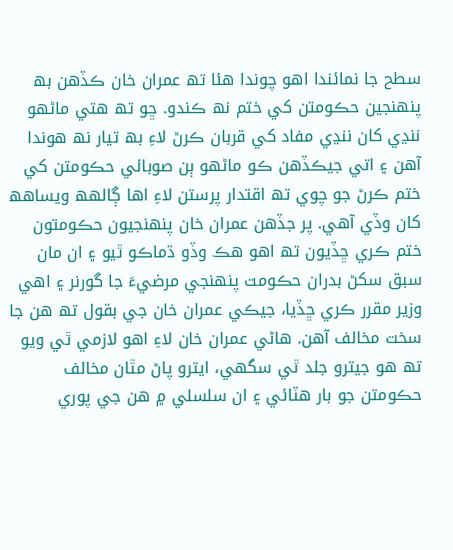سطح جا نمائندا اھو چوندا ھئا تھ عمران خان ڪڏھن بھ پنھنجين حڪومتن کي ختم نھ ڪندو. ڇو تھ ھتي ماڻھو ننڍي کان ننڍي مفاد کي قربان ڪرڻ لاءِ بھ تيار نھ ھوندا آھن ۽ اتي جيڪڏھن ڪو ماڻھو ٻن صوبائي حڪومتن کي ختم ڪرڻ جو چوي تھ اقتدار پرستن لاءِ اھا ڳالھھ ويساھھ کان وڏي آھي. پر جڏھن عمران خان پنھنجيون حڪومتون ختم ڪري ڇڏيون تھ اھو ھڪ وڏو ڌماڪو ٿيو ۽ ان مان سبق سکڻ بدران حڪومت پنھنجي مرضيءَ جا گورنر ۽ اھي وزير مقرر ڪري ڇڏيا، جيڪي عمران خان جي بقول تھ ھن جا سخت مخالف آھن. ھاڻي عمران خان لاءِ اھو لازمي ٿي ويو تھ ھو جيترو جلد ٿي سگھي، ايترو پاڻ مٿان مخالف حڪومتن جو بار ھٽائي ۽ ان سلسلي ۾ ھن جي پوري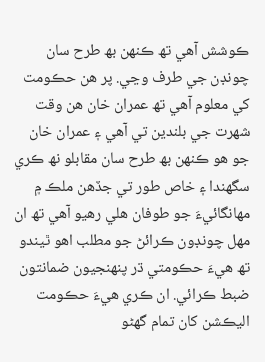ڪوشش آھي تھ ڪنھن بھ طرح سان چونڊن جي طرف وڃي. پر ھن حڪومت کي معلوم آھي تھ عمران خان ھن وقت شھرت جي بلندين تي آھي ۽ عمران خان جو ھو ڪنھن بھ طرح سان مقابلو نھ ڪري سگھندا ۽ خاص طور تي جڏھن ملڪ ۾ مھانگائيءَ جو طوفان ھلي رھيو آھي تھ ان مھل چونڊون ڪرائڻ جو مطلب اھو ٿيندو تھ ھيءَ حڪومتي ڌر پنھنجيون ضمانتون ضبط ڪرائي. ان ڪري ھيءَ حڪومت اليڪشن کان تمام گھڻو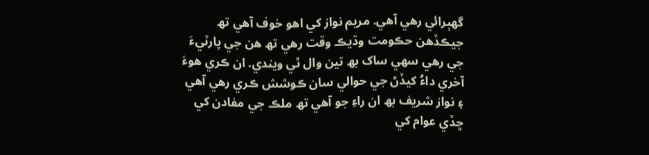گھٻرائي رھي آھي. مريم نواز کي اھو خوف آھي تھ جيڪڏھن حڪومت وڌيڪ وقت رھي تھ ھن جي پارٽيءَ جي رھي سھي ساک بھ تين وال ٿي ويندي. ان ڪري ھوءَ آخري داءُ کيڏڻ جي حوالي سان ڪوشش ڪري رھي آھي ۽ نواز شريف بھ ان راءِ جو آھي تھ ملڪ جي مفادن کي ڇڏي عوام کي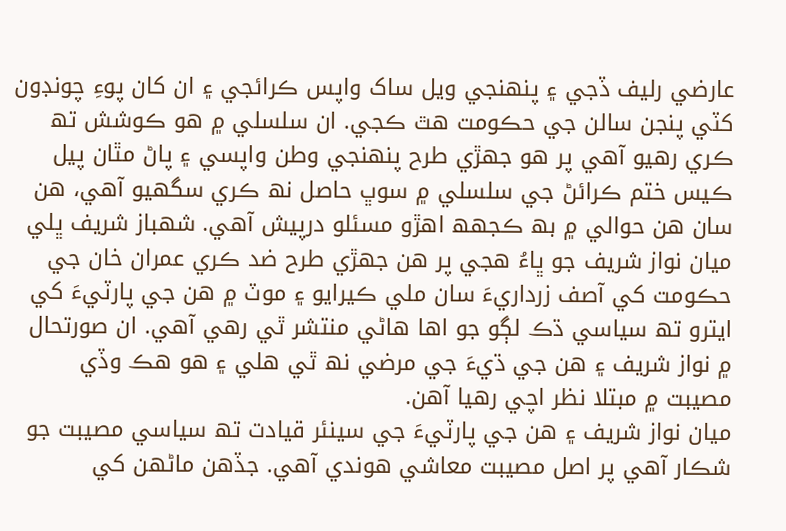عارضي رليف ڏجي ۽ پنھنجي ويل ساک واپس ڪرائجي ۽ ان کان پوءِ چونڊون کٽي پنجن سالن جي حڪومت ھٿ ڪجي. ان سلسلي ۾ ھو ڪوشش تھ ڪري رھيو آھي پر ھو جھڙي طرح پنھنجي وطن واپسي ۽ پاڻ مٿان پيل ڪيس ختم ڪرائڻ جي سلسلي ۾ سوڀ حاصل نھ ڪري سگھيو آھي، ھن سان ھن حوالي ۾ بھ ڪجھھ اھڙو مسئلو درپيش آھي. شھباز شريف ڀلي ميان نواز شريف جو ڀاءُ ھجي پر ھن جھڙي طرح ضد ڪري عمران خان جي حڪومت کي آصف زرداريءَ سان ملي ڪيرايو ۽ موٽ ۾ ھن جي پارٽيءَ کي ايترو تھ سياسي ڌڪ لڳو جو اھا ھاڻي منتشر ٿي رھي آھي. ان صورتحال ۾ نواز شريف ۽ ھن جي ڌيءَ جي مرضي نھ ٿي ھلي ۽ ھو ھڪ وڏي مصيبت ۾ مبتلا نظر اچي رھيا آھن.
ميان نواز شريف ۽ ھن جي پارٽيءَ جي سينئر قيادت تھ سياسي مصيبت جو شڪار آھي پر اصل مصيبت معاشي ھوندي آھي. جڏھن ماڻھن کي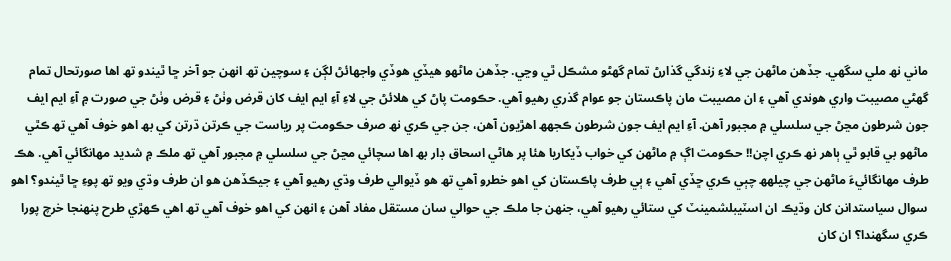ماني نھ ملي سگھي. جڏھن ماڻھن جي لاءِ زندگي گذارڻ تمام گھڻو مشڪل ٿي وڃي. جڏھن ماڻھو ھيڏي ھوڏي واجھائڻ لڳن ۽ سوچين تھ انھن جو آخر ڇا ٿيندو تھ اھا صورتحال تمام گھڻي مصيبت واري ھوندي آھي ۽ ان مصيبت مان پاڪستان جو عوام گذري رھيو آھي. حڪومت پاڻ کي ھلائڻ جي لاءِ آءِ ايم ايف کان قرض وٺڻ ۽ قرض وٺڻ جي صورت ۾ آءِ ايم ايف جون شرطون مڃڻ جي سلسلي ۾ مجبور آھن. آءِ ايم ايف جون شرطون ڪجھھ اھڙيون آھن، جن جي ڪري نھ صرف حڪومت پر رياست جي ڪرتن ڌرتن کي بھ اھو خوف آھي تھ ڪٿي ماڻھو بي قابو ٿي ٻاھر نھ ڪري اچن!! حڪومت اڳ ۾ ماڻھن کي خواب ڏيکاريا ھئا پر ھاڻي اسحاق ڊار بھ اھا سچائي مڃڻ جي سلسلي ۾ مجبور آھي تھ ملڪ ۾ شديد مھانگائي آھي. ھڪ طرف مھانگائيءَ ماڻھن جي چيلھھ چٻي ڪري ڇڏي آھي ۽ ٻي طرف پاڪستان کي اھو خطرو آھي تھ ھو ڏيوالي طرف وڌي رھيو آھي ۽ جيڪڏھن ھو ان طرف وڌي ويو تھ پوءِ ڇا ٿيندو؟ اھو سوال سياستدانن کان وڌيڪ ان اسٽيبلشمينٽ کي ستائي رھيو آھي، جنھن جا ملڪ جي حوالي سان مستقل مفاد آھن ۽ انھن کي اھو خوف آھي تھ اھي ڪھڙي طرح پنھنجا خرچ پورا ڪري سگھندا؟ ان کان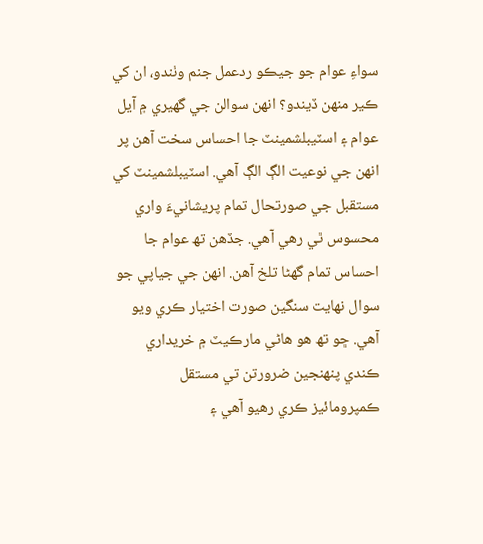سواءِ عوام جو جيڪو ردعمل جنم وٺندو، ان کي ڪير منھن ڏيندو؟ انھن سوالن جي گھيري ۾ آيل عوام ۽ اسٽيبلشمينٽ جا احساس سخت آھن پر انھن جي نوعيت الڳ الڳ آھي. اسٽيبلشمينٽ کي مستقبل جي صورتحال تمام پريشانيءَ واري محسوس ٿي رھي آھي. جڏھن تھ عوام جا احساس تمام گھڻا تلخ آھن. انھن جي جياپي جو سوال نھايت سنگين صورت اختيار ڪري ويو آھي. ڇو تھ ھو ھاڻي مارڪيٽ ۾ خريداري ڪندي پنھنجين ضرورتن تي مستقل ڪمپرومائيز ڪري رھيو آھي ۽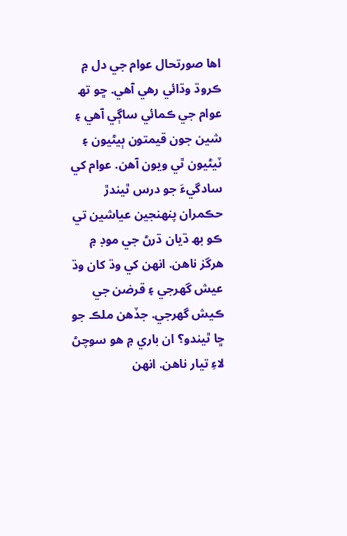اھا صورتحال عوام جي دل ۾ ڪروڌ وڌائي رھي آھي. ڇو تھ عوام جي ڪمائي ساڳي آھي ۽ شين جون قيمتون ٻيڻيون ۽ ٽيڻيون ٿي ويون آھن. عوام کي سادگيءَ جو درس ٿيندڙ حڪمران پنھنجين عياشين تي ڪو بھ ڌيان ڌرڻ جي موڊ ۾ ھرگز ناھن. انھن کي وڌ کان وڌ عيش گھرجي ۽ قرضن جي ڪيش گھرجي. جڏھن ملڪ جو ڇا ٿيندو؟ ان باري ۾ ھو سوچڻ لاءِ تيار ناھن. انھن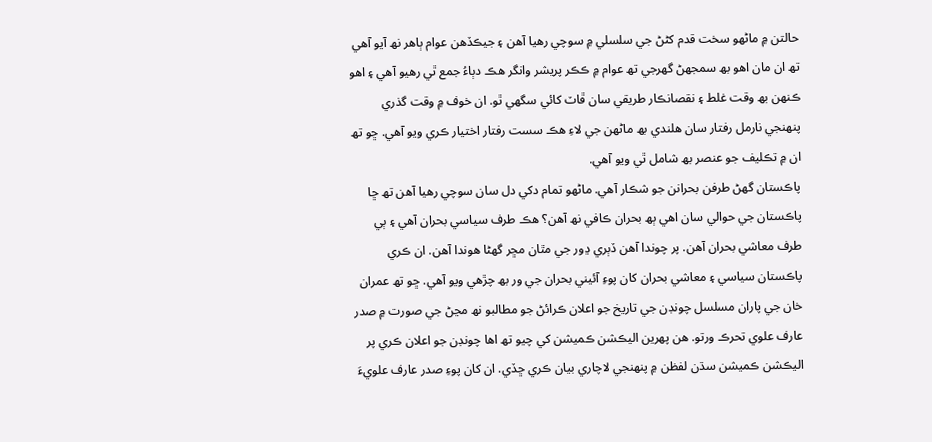حالتن ۾ ماڻھو سخت قدم کڻڻ جي سلسلي ۾ سوچي رھيا آھن ۽ جيڪڏھن عوام ٻاھر نھ آيو آھي تھ ان مان اھو بھ سمجھڻ گھرجي تھ عوام ۾ ڪڪر پريشر وانگر ھڪ دٻاءُ جمع ٿي رھيو آھي ۽ اھو ڪنھن بھ وقت غلط ۽ نقصانڪار طريقي سان ڦاٽ کائي سگھي ٿو. ان خوف ۾ وقت گذري پنھنجي نارمل رفتار سان ھلندي بھ ماڻھن جي لاءِ ھڪ سست رفتار اختيار ڪري ويو آھي. ڇو تھ ان ۾ تڪليف جو عنصر بھ شامل ٿي ويو آھي.
پاڪستان گھڻ طرفن بحرانن جو شڪار آھي. ماڻھو تمام دکي دل سان سوچي رھيا آھن تھ ڇا پاڪستان جي حوالي سان اھي ٻھ بحران ڪافي نھ آھن؟ ھڪ طرف سياسي بحران آھي ۽ ٻي طرف معاشي بحران آھن. پر چوندا آھن ڏٻري ڍور جي مٿان مڇر گھڻا ھوندا آھن. ان ڪري پاڪستان سياسي ۽ معاشي بحران کان پوءِ آئيني بحران جي ور بھ چڙھي ويو آھي. ڇو تھ عمران خان جي پاران مسلسل چونڊن جي تاريخ جو اعلان ڪرائڻ جو مطالبو نھ مڃڻ جي صورت ۾ صدر عارف علوي تحرڪ ورتو. ھن پھرين اليڪشن ڪميشن کي چيو تھ اھا چونڊن جو اعلان ڪري پر اليڪشن ڪميشن سڌن لفظن ۾ پنھنجي لاچاري بيان ڪري ڇڏي. ان کان پوءِ صدر عارف علويءَ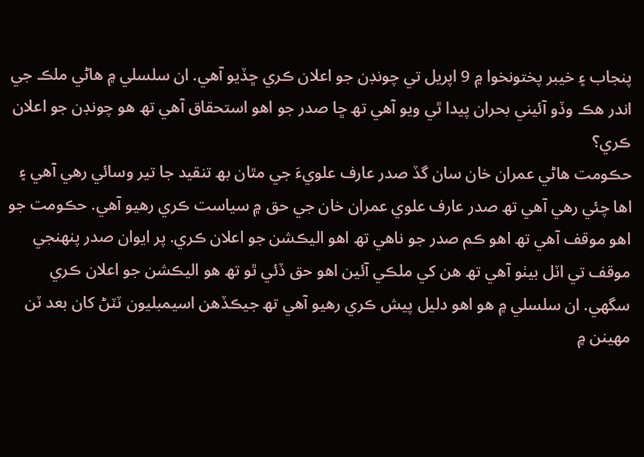پنجاب ۽ خيبر پختونخوا ۾ 9 اپريل تي چونڊن جو اعلان ڪري ڇڏيو آھي. ان سلسلي ۾ ھاڻي ملڪ جي اندر ھڪ وڏو آئيني بحران پيدا ٿي ويو آھي تھ ڇا صدر جو اھو استحقاق آھي تھ ھو چونڊن جو اعلان ڪري؟
حڪومت ھاڻي عمران خان سان گڏ صدر عارف علويءَ جي مٿان بھ تنقيد جا تير وسائي رھي آھي ۽ اھا چئي رھي آھي تھ صدر عارف علوي عمران خان جي حق ۾ سياست ڪري رھيو آھي. حڪومت جو اھو موقف آھي تھ اھو ڪم صدر جو ناھي تھ اھو اليڪشن جو اعلان ڪري. پر ايوان صدر پنھنجي موقف تي اٽل بيٺو آھي تھ ھن کي ملڪي آئين اھو حق ڏئي ٿو تھ ھو اليڪشن جو اعلان ڪري سگھي. ان سلسلي ۾ ھو اھو دليل پيش ڪري رھيو آھي تھ جيڪڏھن اسيمبليون ٽٽڻ کان بعد ٽن مھينن ۾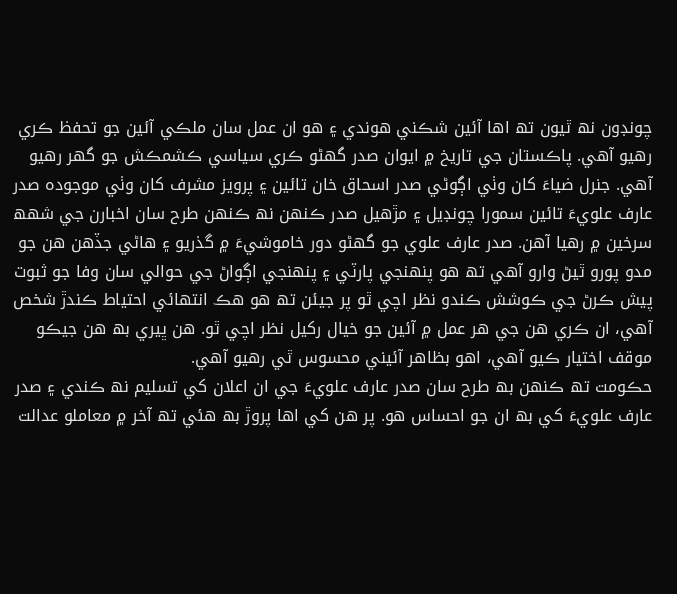چونڊون نھ ٿيون تھ اھا آئين شڪني ھوندي ۽ ھو ان عمل سان ملڪي آئين جو تحفظ ڪري رھيو آھي. پاڪستان جي تاريخ ۾ ايوان صدر گھڻو ڪري سياسي ڪشمڪش جو گھر رھيو آھي. جنرل ضياءَ کان وٺي اڳوڻي صدر اسحاق خان تائين ۽ پرويز مشرف کان وٺي موجوده صدر عارف علويءَ تائين سمورا چونڊيل ۽ مڙھيل صدر ڪنھن نھ ڪنھن طرح سان اخبارن جي شهھ سرخين ۾ رھيا آھن. صدر عارف علوي جو گھڻو دور خاموشيءَ ۾ گذريو ۽ ھاڻي جڏھن ھن جو مدو پورو ٿيڻ وارو آھي تھ ھو پنھنجي پارٽي ۽ پنھنجي اڳواڻ جي حوالي سان وفا جو ثبوت پيش ڪرڻ جي ڪوشش ڪندو نظر اچي ٿو پر جيئن تھ ھو ھڪ انتھائي احتياط ڪندڙ شخص آھي، ان ڪري ھن جي ھر عمل ۾ آئين جو خيال رکيل نظر اچي ٿو. ھن ڀيري بھ ھن جيڪو موقف اختيار ڪيو آھي، اھو بظاھر آئيني محسوس ٿي رھيو آھي.
حڪومت تھ ڪنھن بھ طرح سان صدر عارف علويءَ جي ان اعلان کي تسليم نھ ڪندي ۽ صدر عارف علويءَ کي بھ ان جو احساس ھو. پر ھن کي اھا پروڙ بھ ھئي تھ آخر ۾ معاملو عدالت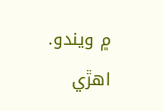۾ ويندو. اھڙي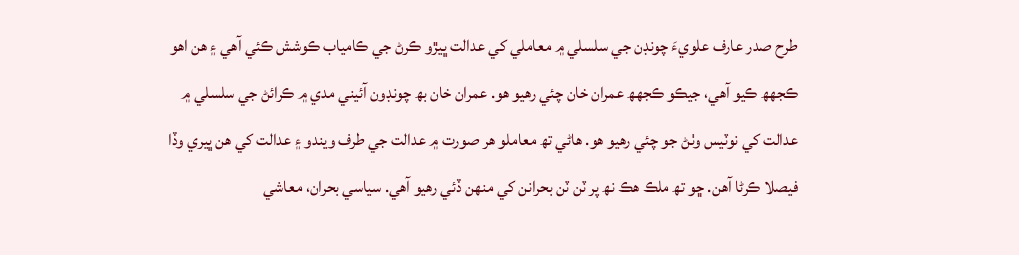طرح صدر عارف علويءَ چونڊن جي سلسلي ۾ معاملي کي عدالت ڀيڙو ڪرڻ جي ڪامياب ڪوشش ڪئي آھي ۽ ھن اھو ڪجھھ ڪيو آھي، جيڪو ڪجھھ عمران خان چئي رھيو ھو. عمران خان بھ چونڊون آئيني مدي ۾ ڪرائڻ جي سلسلي ۾ عدالت کي نوٽيس وٺڻ جو چئي رھيو ھو. ھاڻي تھ معاملو ھر صورت ۾ عدالت جي طرف ويندو ۽ عدالت کي ھن ڀيري وڏا فيصلا ڪرڻا آھن. ڇو تھ ملڪ ھڪ نھ پر ٽن ٽن بحرانن کي منھن ڏئي رھيو آھي. سياسي بحران، معاشي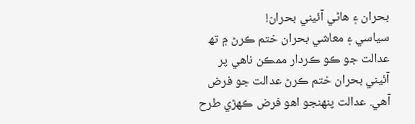بحران ۽ ھاڻي آئيني بحران!
سياسي ۽ معاشي بحران ختم ڪرڻ ۾ تھ عدالت جو ڪو ڪردار ممڪن ناھي پر آئيني بحران ختم ڪرڻ عدالت جو فرض آھي. عدالت پنھنجو اھو فرض ڪھڙي طرح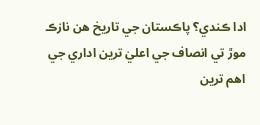ادا ڪندي؟ پاڪستان جي تاريخ ھن نازڪ موڙ تي انصاف جي اعليٰ ترين اداري جي اھم ترين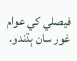فيصلي کي عوام غور سان ٻڌندو.